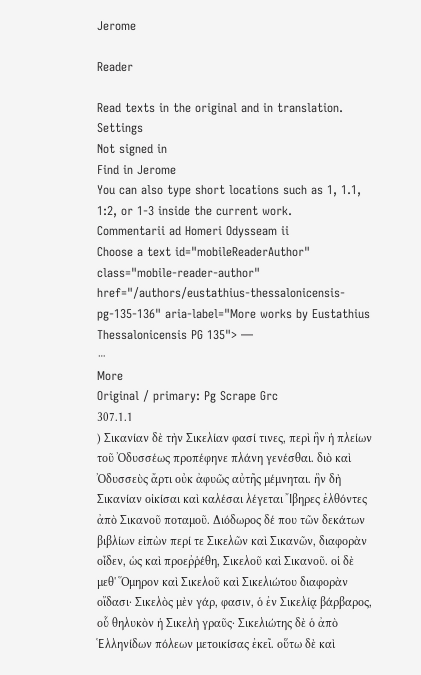Jerome

Reader

Read texts in the original and in translation.
Settings
Not signed in
Find in Jerome
You can also type short locations such as 1, 1.1, 1:2, or 1-3 inside the current work.
Commentarii ad Homeri Odysseam ii
Choose a text id="mobileReaderAuthor" class="mobile-reader-author" href="/authors/eustathius-thessalonicensis-pg-135-136" aria-label="More works by Eustathius Thessalonicensis PG 135"> —
⋯
More
Original / primary: Pg Scrape Grc
307.1.1
) Σικανίαν δὲ τὴν Σικελίαν φασί τινες, περὶ ἣν ἡ πλείων τοῦ Ὀδυσσέως προπέφηνε πλάνη γενέσθαι. διὸ καὶ Ὀδυσσεὺς ἄρτι οὐκ ἀφυῶς αὐτῆς μέμνηται. ἣν δὴ Σικανίαν οἰκίσαι καὶ καλέσαι λέγεται Ἴβηρες ἐλθόντες ἀπὸ Σικανοῦ ποταμοῦ. Διόδωρος δέ που τῶν δεκάτων βιβλίων εἰπὼν περί τε Σικελῶν καὶ Σικανῶν, διαφορὰν οἶδεν, ὡς καὶ προεῤῥέθη, Σικελοῦ καὶ Σικανοῦ. οἱ δὲ μεθ' Ὅμηρον καὶ Σικελοῦ καὶ Σικελιώτου διαφορὰν οἴδασι· Σικελὸς μὲν γάρ, φασιν, ὁ ἐν Σικελίᾳ βάρβαρος, οὗ θηλυκὸν ἡ Σικελὴ γραῦς· Σικελιώτης δὲ ὁ ἀπὸ Ἑλληνίδων πόλεων μετοικίσας ἐκεῖ. οὕτω δὲ καὶ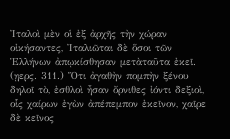Ἰταλοὶ μὲν οἱ ἐξ ἀρχῆς τὴν χώραν οἰκήσαντες, Ἰταλιῶται δὲ ὅσοι τῶν Ἑλλήνων ἀπῳκίσθησαν μετὰταῦτα ἐκεῖ. (ῃερς. 311.) Ὅτι ἀγαθὴν πομπὴν ξένου δηλοῖ τὸ, ἐσθλοὶ ἦσαν ὄρνιθες ἰόντι δεξιοὶ, οἷς χαίρων ἐγὼν ἀπέπεμπον ἐκεῖνον, χαῖρε δὲ κεῖνος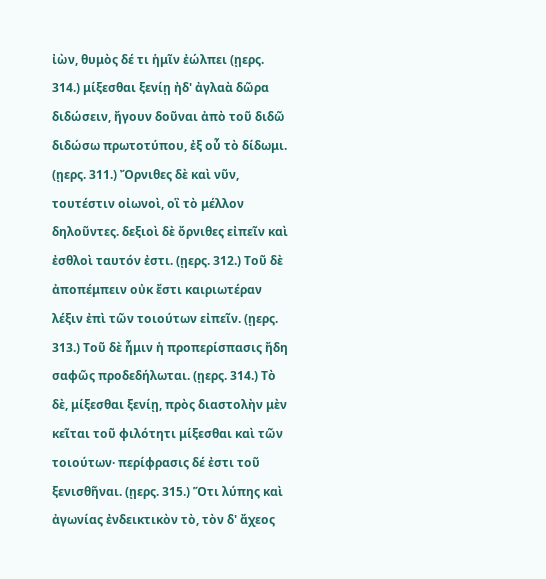ἰὼν, θυμὸς δέ τι ἡμῖν ἐώλπει (ῃερς. 314.) μίξεσθαι ξενίῃ ἠδ' ἀγλαὰ δῶρα διδώσειν, ἤγουν δοῦναι ἀπὸ τοῦ διδῶ διδώσω πρωτοτύπου, ἐξ οὗ τὸ δίδωμι. (ῃερς. 311.) Ὄρνιθες δὲ καὶ νῦν, τουτέστιν οἰωνοὶ, οἳ τὸ μέλλον δηλοῦντες. δεξιοὶ δὲ ὄρνιθες εἰπεῖν καὶ ἐσθλοὶ ταυτόν ἐστι. (ῃερς. 312.) Τοῦ δὲ ἀποπέμπειν οὐκ ἔστι καιριωτέραν λέξιν ἐπὶ τῶν τοιούτων εἰπεῖν. (ῃερς. 313.) Τοῦ δὲ ἧμιν ἡ προπερίσπασις ἤδη σαφῶς προδεδήλωται. (ῃερς. 314.) Τὸ δὲ, μίξεσθαι ξενίῃ, πρὸς διαστολὴν μὲν κεῖται τοῦ φιλότητι μίξεσθαι καὶ τῶν τοιούτων· περίφρασις δέ ἐστι τοῦ ξενισθῆναι. (ῃερς. 315.) Ὅτι λύπης καὶ ἀγωνίας ἐνδεικτικὸν τὸ, τὸν δ' ἄχεος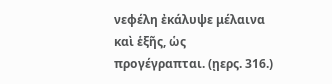νεφέλη ἐκάλυψε μέλαινα καὶ ἑξῆς, ὡς προγέγραπται. (ῃερς. 316.)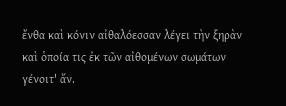ἔνθα καὶ κόνιν αἰθαλόεσσαν λέγει τὴν ξηρὰν καὶ ὁποία τις ἐκ τῶν αἰθομένων σωμάτων γένοιτ' ἄν.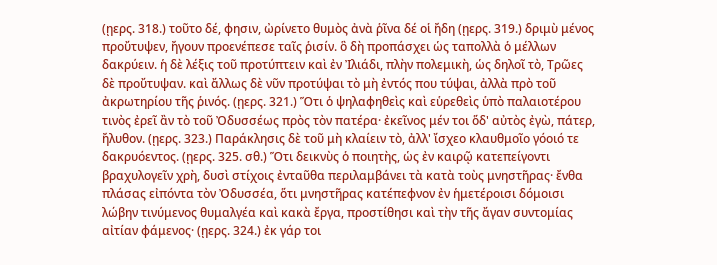(ῃερς. 318.) τοῦτο δέ, φησιν, ὠρίνετο θυμὸς ἀνὰ ῥῖνα δέ οἱ ἤδη (ῃερς. 319.) δριμὺ μένος προὔτυψεν, ἤγουν προενέπεσε ταῖς ῥισίν. ὃ δὴ προπάσχει ὡς ταπολλὰ ὁ μέλλων δακρύειν. ἡ δὲ λέξις τοῦ προτύπτειν καὶ ἐν Ἰλιάδι, πλὴν πολεμικὴ, ὡς δηλοῖ τὸ, Τρῶες δὲ προὔτυψαν. καὶ ἄλλως δὲ νῦν προτύψαι τὸ μὴ ἐντός που τύψαι, ἀλλὰ πρὸ τοῦ ἀκρωτηρίου τῆς ῥινός. (ῃερς. 321.) Ὅτι ὁ ψηλαφηθεὶς καὶ εὑρεθεὶς ὑπὸ παλαιοτέρου τινὸς ἐρεῖ ἂν τὸ τοῦ Ὀδυσσέως πρὸς τὸν πατέρα· ἐκεῖνος μέν τοι ὅδ' αὐτὸς ἐγὼ, πάτερ, ἤλυθον. (ῃερς. 323.) Παράκλησις δὲ τοῦ μὴ κλαίειν τὸ, ἀλλ' ἴσχεο κλαυθμοῖο γόοιό τε δακρυόεντος. (ῃερς. 325. σθ.) Ὅτι δεικνὺς ὁ ποιητὴς, ὡς ἐν καιρῷ κατεπείγοντι βραχυλογεῖν χρὴ, δυσὶ στίχοις ἐνταῦθα περιλαμβάνει τὰ κατὰ τοὺς μνηστῆρας· ἔνθα πλάσας εἰπόντα τὸν Ὀδυσσέα, ὅτι μνηστῆρας κατέπεφνον ἐν ἡμετέροισι δόμοισι λώβην τινύμενος θυμαλγέα καὶ κακὰ ἔργα, προστίθησι καὶ τὴν τῆς ἄγαν συντομίας αἰτίαν φάμενος· (ῃερς. 324.) ἐκ γάρ τοι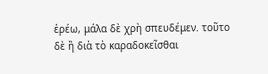ἐρέω, μάλα δὲ χρὴ σπευδέμεν. τοῦτο δὲ ἢ διὰ τὸ καραδοκεῖσθαι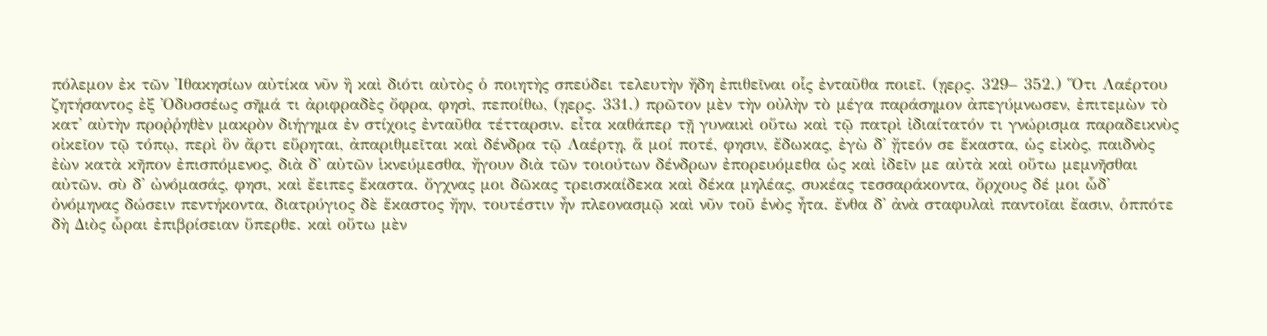πόλεμον ἐκ τῶν Ἰθακησίων αὐτίκα νῦν ἢ καὶ διότι αὐτὸς ὁ ποιητὴς σπεύδει τελευτὴν ἤδη ἐπιθεῖναι οἷς ἐνταῦθα ποιεῖ. (ῃερς. 329– 352.) Ὅτι Λαέρτου ζητήσαντος ἐξ Ὀδυσσέως σῆμά τι ἀριφραδὲς ὄφρα, φησὶ, πεποίθω, (ῃερς. 331.) πρῶτον μὲν τὴν οὐλὴν τὸ μέγα παράσημον ἀπεγύμνωσεν, ἐπιτεμὼν τὸ κατ' αὐτὴν προῤῥηθὲν μακρὸν διήγημα ἐν στίχοις ἐνταῦθα τέτταρσιν. εἶτα καθάπερ τῇ γυναικὶ οὕτω καὶ τῷ πατρὶ ἰδιαίτατόν τι γνώρισμα παραδεικνὺς οἰκεῖον τῷ τόπῳ, περὶ ὃν ἄρτι εὕρηται, ἀπαριθμεῖται καὶ δένδρα τῷ Λαέρτῃ, ἅ μοί ποτέ, φησιν, ἔδωκας, ἐγὼ δ' ᾔτεόν σε ἕκαστα, ὡς εἰκὸς, παιδνὸς ἐὼν κατὰ κῆπον ἐπισπόμενος, διὰ δ' αὐτῶν ἱκνεύμεσθα, ἤγουν διὰ τῶν τοιούτων δένδρων ἐπορευόμεθα ὡς καὶ ἰδεῖν με αὐτὰ καὶ οὕτω μεμνῆσθαι αὐτῶν. σὺ δ' ὠνόμασάς, φησι, καὶ ἔειπες ἕκαστα. ὄγχνας μοι δῶκας τρεισκαίδεκα καὶ δέκα μηλέας, συκέας τεσσαράκοντα, ὄρχους δέ μοι ὧδ' ὀνόμηνας δώσειν πεντήκοντα, διατρύγιος δὲ ἕκαστος ἤην, τουτέστιν ἦν πλεονασμῷ καὶ νῦν τοῦ ἑνὸς ἦτα. ἔνθα δ' ἀνὰ σταφυλαὶ παντοῖαι ἔασιν, ὁππότε δὴ Διὸς ὧραι ἐπιβρίσειαν ὕπερθε. καὶ οὕτω μὲν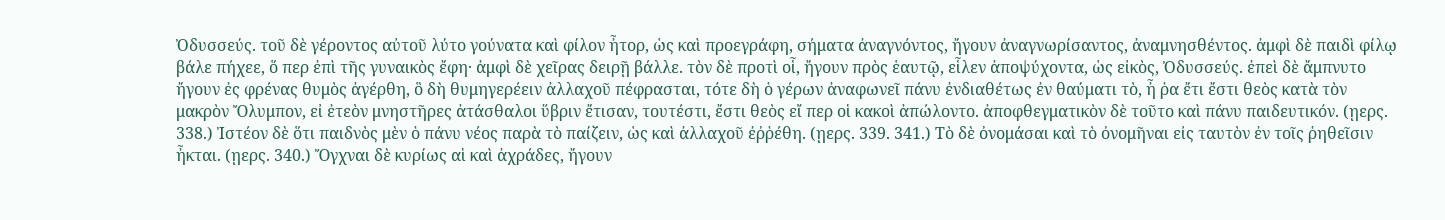Ὀδυσσεύς. τοῦ δὲ γέροντος αὐτοῦ λύτο γούνατα καὶ φίλον ἦτορ, ὡς καὶ προεγράφη, σήματα ἀναγνόντος, ἤγουν ἀναγνωρίσαντος, ἀναμνησθέντος. ἀμφὶ δὲ παιδὶ φίλῳ βάλε πήχεε, ὅ περ ἐπὶ τῆς γυναικὸς ἔφη· ἀμφὶ δὲ χεῖρας δειρῇ βάλλε. τὸν δὲ προτὶ οἷ, ἤγουν πρὸς ἑαυτῷ, εἷλεν ἀποψύχοντα, ὡς εἰκὸς, Ὀδυσσεύς. ἐπεὶ δὲ ἄμπνυτο ἤγουν ἐς φρένας θυμὸς ἀγέρθη, ὃ δὴ θυμηγερέειν ἀλλαχοῦ πέφρασται, τότε δὴ ὁ γέρων ἀναφωνεῖ πάνυ ἐνδιαθέτως ἐν θαύματι τὸ, ἦ ῥα ἔτι ἔστι θεὸς κατὰ τὸν μακρὸν Ὄλυμπον, εἰ ἐτεὸν μνηστῆρες ἀτάσθαλοι ὕβριν ἔτισαν, τουτέστι, ἔστι θεὸς εἴ περ οἱ κακοὶ ἀπώλοντο. ἀποφθεγματικὸν δὲ τοῦτο καὶ πάνυ παιδευτικόν. (ῃερς. 338.) Ἰστέον δὲ ὅτι παιδνὸς μὲν ὁ πάνυ νέος παρὰ τὸ παίζειν, ὡς καὶ ἀλλαχοῦ ἐῤῥέθη. (ῃερς. 339. 341.) Τὸ δὲ ὀνομάσαι καὶ τὸ ὀνομῆναι εἰς ταυτὸν ἐν τοῖς ῥηθεῖσιν ἦκται. (ῃερς. 340.) Ὄγχναι δὲ κυρίως αἱ καὶ ἀχράδες, ἤγουν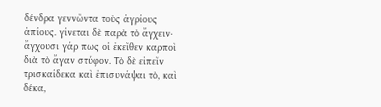δένδρα γεννῶντα τοὺς ἀγρίους ἀπίους. γίνεται δὲ παρὰ τὸ ἄγχειν· ἄγχουσι γάρ πως οἱ ἐκεῖθεν καρποὶ διὰ τὸ ἄγαν στύφον. Τὸ δὲ εἰπεῖν τρισκαίδεκα καὶ ἐπισυνάψαι τὸ, καὶ δέκα,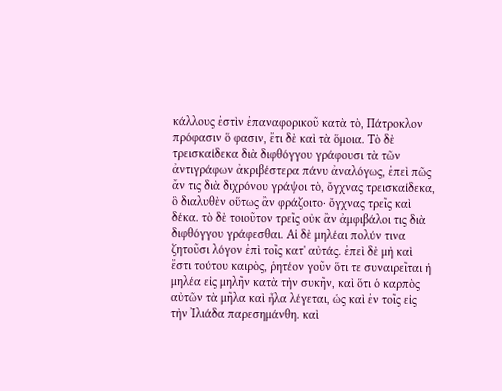κάλλους ἐστὶν ἐπαναφορικοῦ κατὰ τὸ, Πάτροκλον πρόφασιν ὅ φασιν, ἔτι δὲ καὶ τὰ ὅμοια. Τὸ δὲ τρεισκαίδεκα διὰ διφθόγγου γράφουσι τὰ τῶν ἀντιγράφων ἀκριβέστερα πάνυ ἀναλόγως, ἐπεὶ πῶς ἄν τις διὰ διχρόνου γράψοι τὸ, ὄγχνας τρεισκαίδεκα, ὃ διαλυθὲν οὕτως ἂν φράζοιτο· ὄγχνας τρεῖς καὶ δέκα. τὸ δὲ τοιοῦτον τρεῖς οὐκ ἂν ἀμφιβάλοι τις διὰ διφθόγγου γράφεσθαι. Αἱ δὲ μηλέαι πολύν τινα ζητοῦσι λόγον ἐπὶ τοῖς κατ' αὐτάς. ἐπεὶ δὲ μὴ καὶ ἔστι τούτου καιρὸς, ῥητέον γοῦν ὅτι τε συναιρεῖται ἡ μηλέα εἰς μηλῆν κατὰ τὴν συκῆν, καὶ ὅτι ὁ καρπὸς αὐτῶν τὰ μῆλα καὶ ἦλα λέγεται, ὡς καὶ ἐν τοῖς εἰς τὴν Ἰλιάδα παρεσημάνθη. καὶ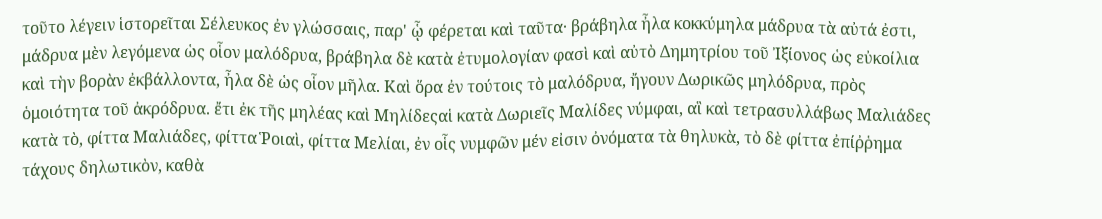τοῦτο λέγειν ἱστορεῖται Σέλευκος ἐν γλώσσαις, παρ' ᾧ φέρεται καὶ ταῦτα· βράβηλα ἦλα κοκκύμηλα μάδρυα τὰ αὐτά ἐστι, μάδρυα μὲν λεγόμενα ὡς οἷον μαλόδρυα, βράβηλα δὲ κατὰ ἐτυμολογίαν φασὶ καὶ αὐτὸ Δημητρίου τοῦ Ἰξίονος ὡς εὐκοίλια καὶ τὴν βορὰν ἐκβάλλοντα, ἦλα δὲ ὡς οἷον μῆλα. Καὶ ὅρα ἐν τούτοις τὸ μαλόδρυα, ἤγουν Δωρικῶς μηλόδρυα, πρὸς ὁμοιότητα τοῦ ἀκρόδρυα. ἔτι ἐκ τῆς μηλέας καὶ Μηλίδεςαἱ κατὰ Δωριεῖς Μαλίδες νύμφαι, αἳ καὶ τετρασυλλάβως Μαλιάδες κατὰ τὸ, φίττα Μαλιάδες, φίττα Ῥοιαὶ, φίττα Μελίαι, ἐν οἷς νυμφῶν μέν εἰσιν ὀνόματα τὰ θηλυκὰ, τὸ δὲ φίττα ἐπίῤῥημα τάχους δηλωτικὸν, καθὰ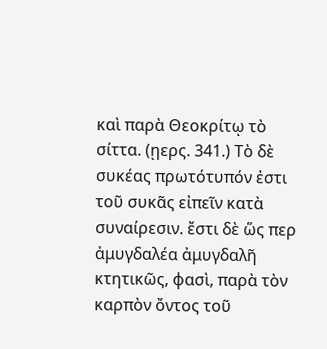καὶ παρὰ Θεοκρίτῳ τὸ σίττα. (ῃερς. 341.) Τὸ δὲ συκέας πρωτότυπόν ἐστι τοῦ συκᾶς εἰπεῖν κατὰ συναίρεσιν. ἔστι δὲ ὥς περ ἀμυγδαλέα ἀμυγδαλῆ κτητικῶς, φασὶ, παρὰ τὸν καρπὸν ὄντος τοῦ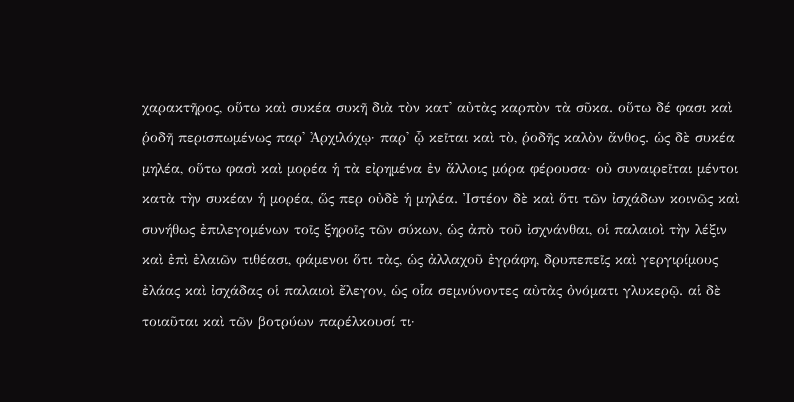χαρακτῆρος, οὕτω καὶ συκέα συκῆ διὰ τὸν κατ' αὐτὰς καρπὸν τὰ σῦκα. οὕτω δέ φασι καὶ ῥοδῆ περισπωμένως παρ' Ἀρχιλόχῳ· παρ' ᾧ κεῖται καὶ τὸ, ῥοδῆς καλὸν ἄνθος. ὡς δὲ συκέα μηλέα, οὕτω φασὶ καὶ μορέα ἡ τὰ εἰρημένα ἐν ἄλλοις μόρα φέρουσα· οὐ συναιρεῖται μέντοι κατὰ τὴν συκέαν ἡ μορέα, ὥς περ οὐδὲ ἡ μηλέα. Ἰστέον δὲ καὶ ὅτι τῶν ἰσχάδων κοινῶς καὶ συνήθως ἐπιλεγομένων τοῖς ξηροῖς τῶν σύκων, ὡς ἀπὸ τοῦ ἰσχνάνθαι, οἱ παλαιοὶ τὴν λέξιν καὶ ἐπὶ ἐλαιῶν τιθέασι, φάμενοι ὅτι τὰς, ὡς ἀλλαχοῦ ἐγράφη, δρυπεπεῖς καὶ γεργιρίμους ἐλάας καὶ ἰσχάδας οἱ παλαιοὶ ἔλεγον, ὡς οἷα σεμνύνοντες αὐτὰς ὀνόματι γλυκερῷ. αἱ δὲ τοιαῦται καὶ τῶν βοτρύων παρέλκουσί τι·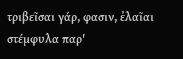τριβεῖσαι γάρ, φασιν, ἐλαῖαι στέμφυλα παρ'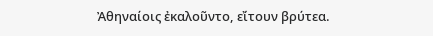Ἀθηναίοις ἐκαλοῦντο, εἴτουν βρύτεα.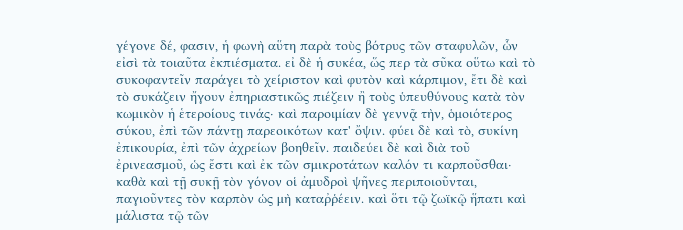γέγονε δέ, φασιν, ἡ φωνὴ αὕτη παρὰ τοὺς βότρυς τῶν σταφυλῶν, ὧν εἰσὶ τὰ τοιαῦτα ἐκπιέσματα. εἰ δὲ ἡ συκέα, ὥς περ τὰ σῦκα οὕτω καὶ τὸ συκοφαντεῖν παράγει τὸ χείριστον καὶ φυτὸν καὶ κάρπιμον, ἔτι δὲ καὶ τὸ συκάζειν ἤγουν ἐπηριαστικῶς πιέζειν ἢ τοὺς ὑπευθύνους κατὰ τὸν κωμικὸν ἡ ἑτεροίους τινάς· καὶ παροιμίαν δὲ γεννᾷ τὴν, ὁμοιότερος σύκου, ἐπὶ τῶν πάντῃ παρεοικότων κατ' ὄψιν. φύει δὲ καὶ τὸ, συκίνη ἐπικουρία, ἐπὶ τῶν ἀχρείων βοηθεῖν. παιδεύει δὲ καὶ διὰ τοῦ ἐρινεασμοῦ, ὡς ἔστι καὶ ἐκ τῶν σμικροτάτων καλόν τι καρποῦσθαι· καθὰ καὶ τῇ συκῇ τὸν γόνον οἱ ἀμυδροὶ ψῆνες περιποιοῦνται, παγιοῦντες τὸν καρπὸν ὡς μὴ καταῤῥέειν. καὶ ὅτι τῷ ζωϊκῷ ἥπατι καὶ μάλιστα τῷ τῶν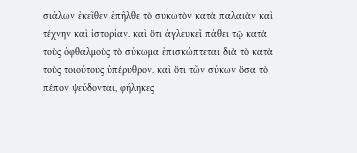σιάλων ἐκεῖθεν ἐπῆλθε τὸ συκωτὸν κατὰ παλαιὰν καὶ τέχνην καὶ ἱστορίαν. καὶ ὅτι ἀγλευκεῖ πάθει τῷ κατὰ τοὺς ὀφθαλμοὺς τὸ σύκωμα ἐπισκώπτεται διὰ τὸ κατὰ τοὺς τοιούτους ὑπέρυθρον. καὶ ὅτι τῶν σύκων ὅσα τὸ πέπον ψεύδονται, φήληκες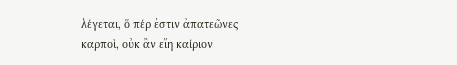λέγεται, ὅ πέρ ἐστιν ἀπατεῶνες καρποὶ, οὐκ ἂν εἴη καίριον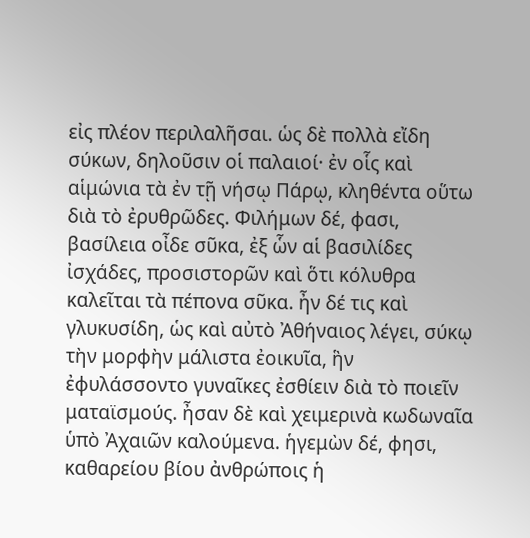εἰς πλέον περιλαλῆσαι. ὡς δὲ πολλὰ εἴδη σύκων, δηλοῦσιν οἱ παλαιοί· ἐν οἷς καὶ αἱμώνια τὰ ἐν τῇ νήσῳ Πάρῳ, κληθέντα οὕτω διὰ τὸ ἐρυθρῶδες. Φιλήμων δέ, φασι, βασίλεια οἶδε σῦκα, ἐξ ὧν αἱ βασιλίδες ἰσχάδες, προσιστορῶν καὶ ὅτι κόλυθρα καλεῖται τὰ πέπονα σῦκα. ἦν δέ τις καὶ γλυκυσίδη, ὡς καὶ αὐτὸ Ἀθήναιος λέγει, σύκῳ τὴν μορφὴν μάλιστα ἐοικυῖα, ἣν ἐφυλάσσοντο γυναῖκες ἐσθίειν διὰ τὸ ποιεῖν ματαϊσμούς. ἦσαν δὲ καὶ χειμερινὰ κωδωναῖα ὑπὸ Ἀχαιῶν καλούμενα. ἡγεμὼν δέ, φησι, καθαρείου βίου ἀνθρώποις ἡ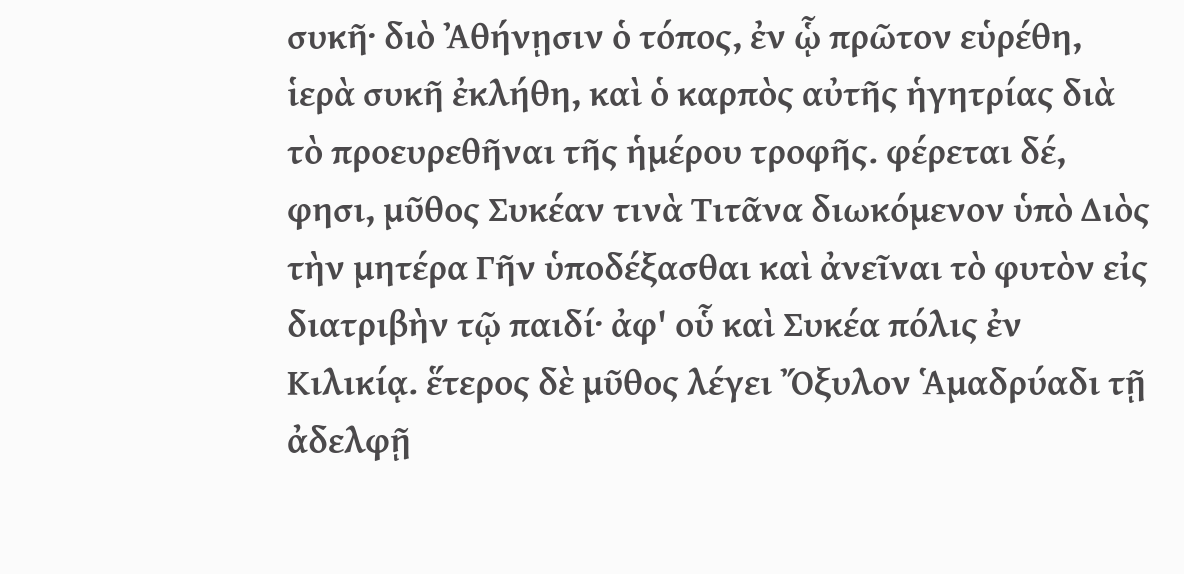συκῆ· διὸ Ἀθήνῃσιν ὁ τόπος, ἐν ᾧ πρῶτον εὑρέθη, ἱερὰ συκῆ ἐκλήθη, καὶ ὁ καρπὸς αὐτῆς ἡγητρίας διὰ τὸ προευρεθῆναι τῆς ἡμέρου τροφῆς. φέρεται δέ, φησι, μῦθος Συκέαν τινὰ Τιτᾶνα διωκόμενον ὑπὸ Διὸς τὴν μητέρα Γῆν ὑποδέξασθαι καὶ ἀνεῖναι τὸ φυτὸν εἰς διατριβὴν τῷ παιδί· ἀφ' οὗ καὶ Συκέα πόλις ἐν Κιλικίᾳ. ἕτερος δὲ μῦθος λέγει Ὄξυλον Ἁμαδρύαδι τῇ ἀδελφῇ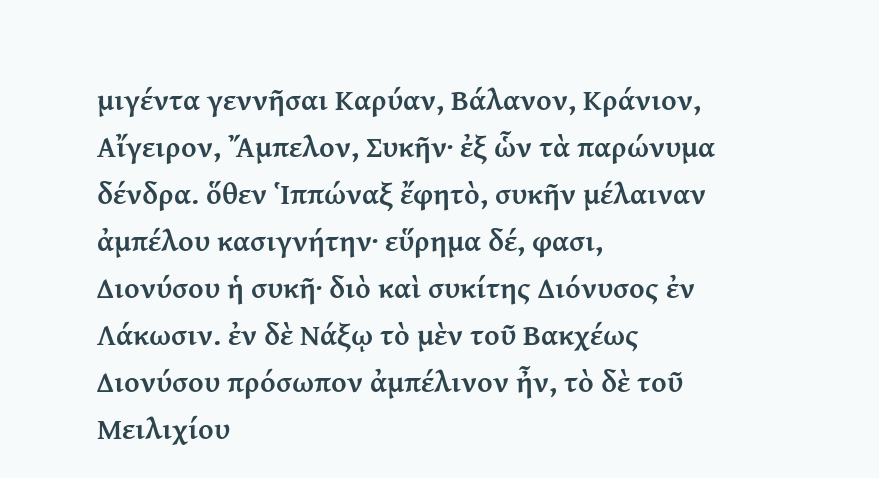μιγέντα γεννῆσαι Καρύαν, Βάλανον, Κράνιον, Αἴγειρον, Ἄμπελον, Συκῆν· ἐξ ὧν τὰ παρώνυμα δένδρα. ὅθεν Ἱππώναξ ἔφητὸ, συκῆν μέλαιναν ἀμπέλου κασιγνήτην· εὕρημα δέ, φασι, Διονύσου ἡ συκῆ· διὸ καὶ συκίτης Διόνυσος ἐν Λάκωσιν. ἐν δὲ Νάξῳ τὸ μὲν τοῦ Βακχέως Διονύσου πρόσωπον ἀμπέλινον ἦν, τὸ δὲ τοῦ Μειλιχίου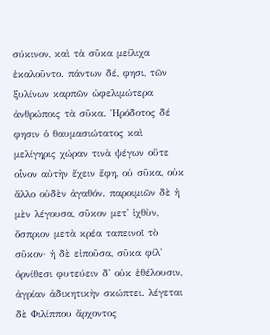σύκινον, καὶ τὰ σῦκα μείλιχα ἐκαλοῦντο. πάντων δέ, φησι, τῶν ξυλίνων καρπῶν ὠφελιμώτερα ἀνθρώποις τὰ σῦκα. Ἡρόδοτος δέ φησιν ὁ θαυμασιώτατος καὶ μελίγηρις χώραν τινὰ ψέγων οὔτε οἶνον αὐτὴν ἔχειν ἔφη, οὐ σῦκα, οὐκ ἄλλο οὐδὲν ἀγαθόν. παροιμιῶν δὲ ἡ μὲν λέγουσα, σῦκον μετ' ἰχθὺν, ὄσπριον μετὰ κρέα ταπεινοῖ τὸ σῦκον· ἡ δὲ εἰποῦσα, σῦκα φίλ' ὀρνίθεσι φυτεύειν δ' οὐκ ἐθέλουσιν, ἀγρίαν ἀδικητικὴν σκώπτει. λέγεται δὲ Φιλίππου ἄρχοντος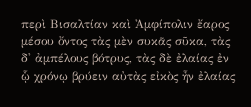περὶ Βισαλτίαν καὶ Ἀμφίπολιν ἔαρος μέσου ὄντος τὰς μὲν συκᾶς σῦκα, τὰς δ' ἀμπέλους βότρυς, τὰς δὲ ἐλαίας ἐν ᾧ χρόνῳ βρύειν αὐτὰς εἰκὸς ἦν ἐλαίας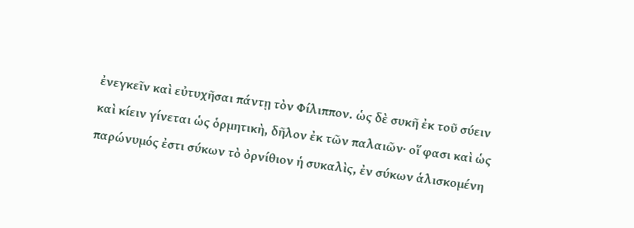ἐνεγκεῖν καὶ εὐτυχῆσαι πάντῃ τὸν Φίλιππον. ὡς δὲ συκῆ ἐκ τοῦ σύειν καὶ κίειν γίνεται ὡς ὁρμητικὴ, δῆλον ἐκ τῶν παλαιῶν· οἵ φασι καὶ ὡς παρώνυμός ἐστι σύκων τὸ ὀρνίθιον ἡ συκαλὶς, ἐν σύκων ἁλισκομένη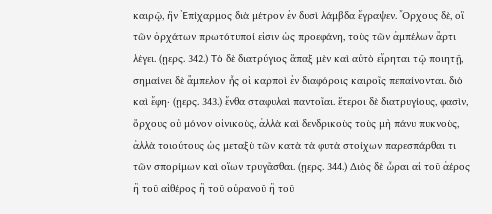καιρῷ, ἣν Ἐπίχαρμος διὰ μέτρον ἐν δυσὶ λάμβδα ἔγραψεν. Ὄρχους δὲ, οἳ τῶν ὀρχάτων πρωτότυποί εἰσιν ὡς προεφάνη, τοὺς τῶν ἀμπέλων ἄρτι λέγει. (ῃερς. 342.) Τὸ δὲ διατρύγιος ἅπαξ μὲν καὶ αὐτὸ εἴρηται τῷ ποιητῇ, σημαίνει δὲ ἄμπελον ἧς οἱ καρποὶ ἐν διαφόροις καιροῖς πεπαίνονται. διὸ καὶ ἔφη· (ῃερς. 343.) ἔνθα σταφυλαὶ παντοῖαι. ἕτεροι δὲ διατρυγίους, φασὶν, ὄρχους οὐ μόνον οἰνικοὺς, ἀλλὰ καὶ δενδρικοὺς τοὺς μὴ πάνυ πυκνοὺς, ἀλλὰ τοιούτους ὡς μεταξὺ τῶν κατὰ τὰ φυτὰ στοίχων παρεσπάρθαι τι τῶν σπορίμων καὶ οἵων τρυγᾶσθαι. (ῃερς. 344.) Διὸς δὲ ὧραι αἱ τοῦ ἀέρος ἢ τοῦ αἰθέρος ἢ τοῦ οὐρανοῦ ἢ τοῦ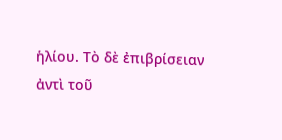ἡλίου. Τὸ δὲ ἐπιβρίσειαν ἀντὶ τοῦ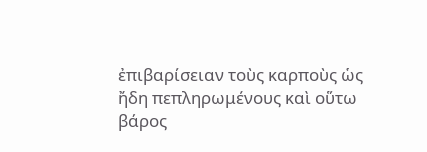ἐπιβαρίσειαν τοὺς καρποὺς ὡς ἤδη πεπληρωμένους καὶ οὕτω βάρος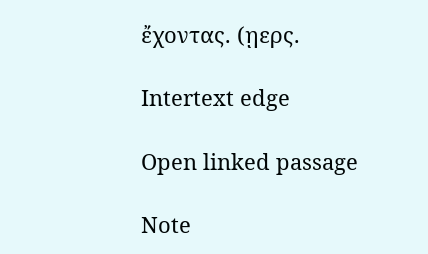ἔχοντας. (ῃερς.

Intertext edge

Open linked passage

Note